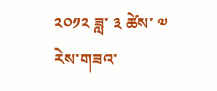༢༠༡༢ ཟླ་ ༣ ཚེས་ ༧ རེས་གཟའ་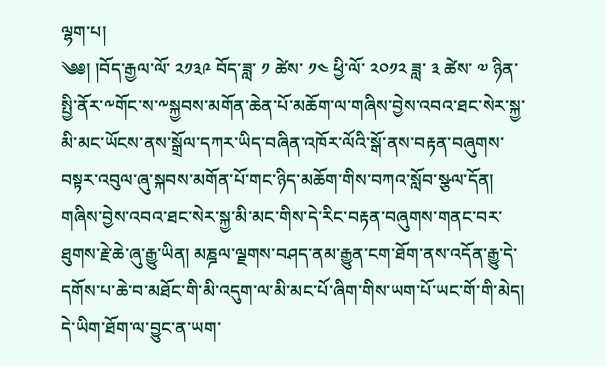ལྷག་པ།
༄༅། །བོད་རྒྱལ་ལོ་ ༢༡༣༩ བོད་ཟླ་ ༡ ཚེས་ ༡༤ ཕྱི་ལོ་ ༢༠༡༢ ཟླ་ ༣ ཚེས་ ༧ ཉིན་སྤྱི་ནོར་༸གོང་ས་༸སྐྱབས་མགོན་ཆེན་པོ་མཆོག་ལ་གཞིས་བྱེས་འབའ་ཐང་སེར་སྐྱ་མི་མང་ཡོངས་ནས་སྒྲོལ་དཀར་ཡིད་བཞིན་འཁོར་ལོའི་སྒོ་ནས་བརྟན་བཞུགས་བསྟར་འབུལ་ཞུ་སྐབས་མགོན་པོ་གང་ཉིད་མཆོག་གིས་བཀའ་སློབ་སྩལ་དོན། གཞིས་བྱེས་འབའ་ཐང་སེར་སྐྱ་མི་མང་གིས་དེ་རིང་བརྟན་བཞུགས་གནང་བར་ཐུགས་རྗེ་ཆེ་ཞུ་རྒྱུ་ཡིན། མཎྜལ་ལྗགས་བཤད་ནམ་རྒྱུན་ངག་ཐོག་ནས་འདོན་རྒྱུ་དེ་དགོས་པ་ཆེ་བ་མཐོང་གི་མི་འདུག་ལ་མི་མང་པོ་ཞིག་གིས་ཡག་པོ་ཡང་གོ་གི་མེད། དེ་ཡིག་ཐོག་ལ་བྱུང་ན་ཡག་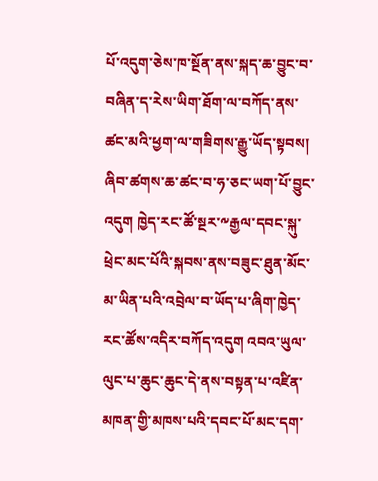པོ་འདུག་ཅེས་ཁ་སྔོན་ནས་སྐད་ཆ་བྱུང་བ་བཞིན་ད་རེས་ཡིག་ཐོག་ལ་བཀོད་ནས་ཚང་མའི་ཕྱག་ལ་གཟིགས་རྒྱུ་ཡོད་སྟབས། ཞིབ་ཚགས་ཆ་ཚང་བ་ཧ་ཅང་ཡག་པོ་བྱུང་འདུག ཁྱེད་རང་ཚོ་སྔར་༸རྒྱལ་དབང་སྐུ་ཕྲེང་མང་པོའི་སྐབས་ནས་བཟུང་ཐུན་མོང་མ་ཡིན་པའི་འབྲེལ་བ་ཡོད་པ་ཞིག་ཁྱེད་རང་ཚོས་འདིར་བཀོད་འདུག འབའ་ཡུལ་ལུང་པ་ཆུང་ཆུང་དེ་ནས་བསྟན་པ་འཛིན་མཁན་གྱི་མཁས་པའི་དབང་པོ་མང་དག་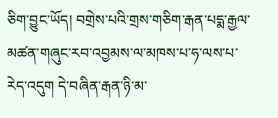ཅིག་བྱུང་ཡོད། བགྲེས་པའི་གྲས་གཅིག་རྒན་པདྨ་རྒྱལ་མཚན་གཞུང་རབ་འབྱམས་ལ་མཁས་པ་ཧ་ལས་པ་རེད་འདུག དེ་བཞིན་རྒན་ཉི་མ་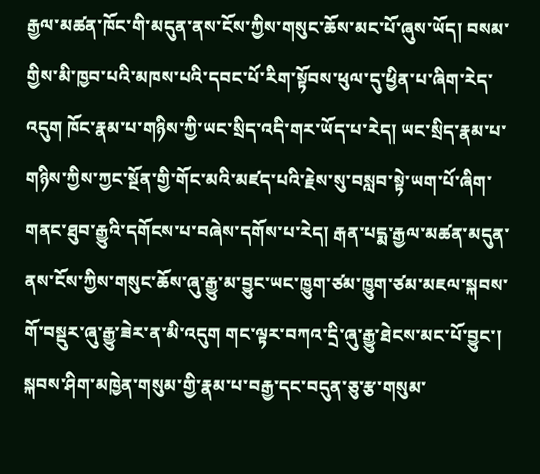རྒྱལ་མཚན་ཁོང་གི་མདུན་ནས་ངོས་ཀྱིས་གསུང་ཆོས་མང་པོ་ཞུས་ཡོད། བསམ་གྱིས་མི་ཁྱབ་པའི་མཁས་པའི་དབང་པོ་རིག་སྟོབས་ཕུལ་དུ་ཕྱིན་པ་ཞིག་རེད་འདུག ཁོང་རྣམ་པ་གཉིས་ཀྱི་ཡང་སྲིད་འདི་གར་ཡོད་པ་རེད། ཡང་སྲིད་རྣམ་པ་གཉིས་ཀྱིས་ཀྱང་སྔོན་གྱི་གོང་མའི་མཛད་པའི་རྗེས་སུ་བསླབ་སྟེ་ཡག་པོ་ཞིག་གནང་ཐུབ་རྒྱུའི་དགོངས་པ་བཞེས་དགོས་པ་རེད། རྒན་པདྨ་རྒྱལ་མཚན་མདུན་ནས་ངོས་ཀྱིས་གསུང་ཆོས་ཞུ་རྒྱུ་མ་བྱུང་ཡང་ཁྱུག་ཙམ་ཁྱུག་ཙམ་མཇལ་སྐབས་གོ་བསྡུར་ཞུ་རྒྱུ་ཟེར་ན་མི་འདུག གང་ལྟར་བཀའ་དྲི་ཞུ་རྒྱུ་ཐེངས་མང་པོ་བྱུང་། སྐབས་ཤིག་མཁྱེན་གསུམ་གྱི་རྣམ་པ་བརྒྱ་དང་བདུན་ཅུ་རྩ་གསུམ་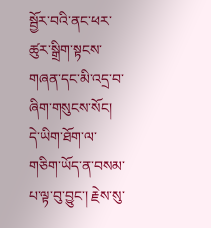སྦྱོར་བའི་ནང་ཕར་ཚུར་སྒྲིག་སྟངས་གཞན་དང་མི་འདྲ་བ་ཞིག་གསུངས་སོང། དེ་ཡིག་ཐོག་ལ་གཅིག་ཡོད་ན་བསམ་པ་ལྟ་བུ་བྱུང་། རྗེས་སུ་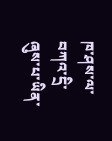ཁ་ཤས་ལ་བཀའ་དྲི་ཞུས་པ་ཡིན་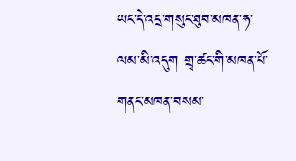ཡང་དེ་འདྲ་གསུང་ཐུབ་མཁན་ཧ་ལམ་མི་འདུག གྲྭ་ཚང་གི་མཁན་པོ་གནང་མཁན་བསམ་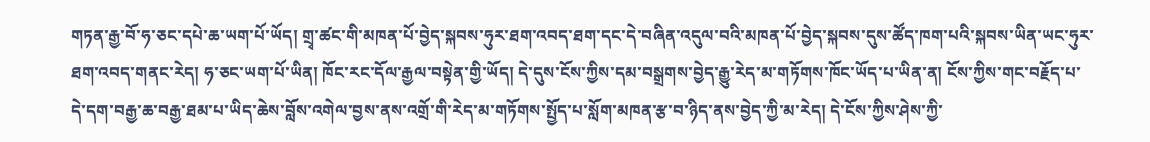གཏན་རྒྱ་བོ་ཧ་ཅང་དཔེ་ཆ་ཡག་པོ་ཡོད། གྲྭ་ཚང་གི་མཁན་པོ་བྱེད་སྐབས་ཧུར་ཐག་འབད་ཐག་དང་དེ་བཞིན་འདུལ་བའི་མཁན་པོ་བྱེད་སྐབས་དུས་ཚོད་ཁག་པའི་སྐབས་ཡིན་ཡང་ཧུར་ཐག་འབད་གནང་རེད། ཧ་ཅང་ཡག་པོ་ཡིན། ཁོང་རང་དོལ་རྒྱལ་བསྟེན་གྱི་ཡོད། དེ་དུས་ངོས་ཀྱིས་དམ་བསྒྲགས་བྱེད་རྒྱུ་རེད་མ་གཏོགས་ཁོང་ཡོད་པ་ཡིན་ན། ངོས་ཀྱིས་གང་བརྗོད་པ་དེ་དག་བརྒྱ་ཆ་བརྒྱ་ཐམ་པ་ཡིད་ཆེས་བློས་འགེལ་བྱས་ནས་འགྲོ་གི་རེད་མ་གཏོགས་སྤྱོད་པ་སློག་མཁན་རྩ་བ་ཉིད་ནས་བྱེད་ཀྱི་མ་རེད། དེ་ངོས་ཀྱིས་ཤེས་ཀྱི་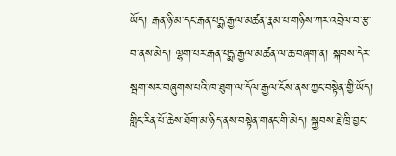ཡོད། རྒན་ཉི་མ་དང་རྒན་པདྨ་རྒྱལ་མཚན་རྣམ་པ་གཉིས་ཀར་འབྲེལ་བ་རྩ་བ་ནས་མེད། ལྷག་པར་རྒན་པདྨ་རྒྱལ་མཚན་ལ་ཆ་བཞག་ན། སྐབས་དེར་སྦག་སར་བཞུགས་པའི་ཁ་ཐུག་ལ་དོལ་རྒྱལ་ངོས་ནས་ཀྱང་བསྟེན་གྱི་ཡོད། གླིང་རིན་པོ་ཆེས་ཐོག་མ་ཉིད་ནས་བསྟེན་གནང་གི་མེད། སྐྱབས་རྗེ་ཁྲི་བྱང་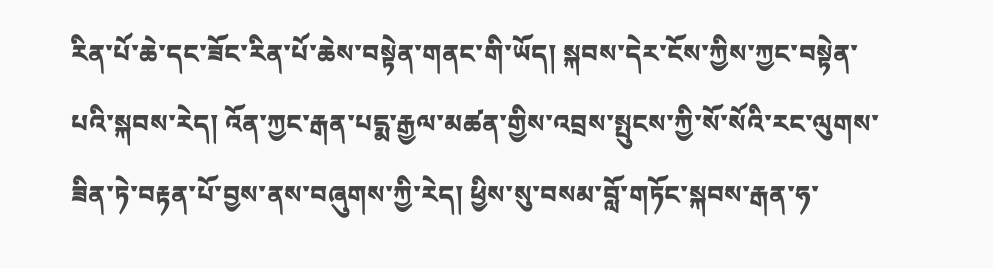རིན་པོ་ཆེ་དང་ཟོང་རིན་པོ་ཆེས་བསྟེན་གནང་གི་ཡོད། སྐབས་དེར་ངོས་ཀྱིས་ཀྱང་བསྟེན་པའི་སྐབས་རེད། འོན་ཀྱང་རྒན་པདྨ་རྒྱལ་མཚན་གྱིས་འབྲས་སྤུངས་ཀྱི་སོ་སོའི་རང་ལུགས་ཟིན་ཏེ་བརྟན་པོ་བྱས་ནས་བཞུགས་ཀྱི་རེད། ཕྱིས་སུ་བསམ་བློ་གཏོང་སྐབས་རྒན་ཧ་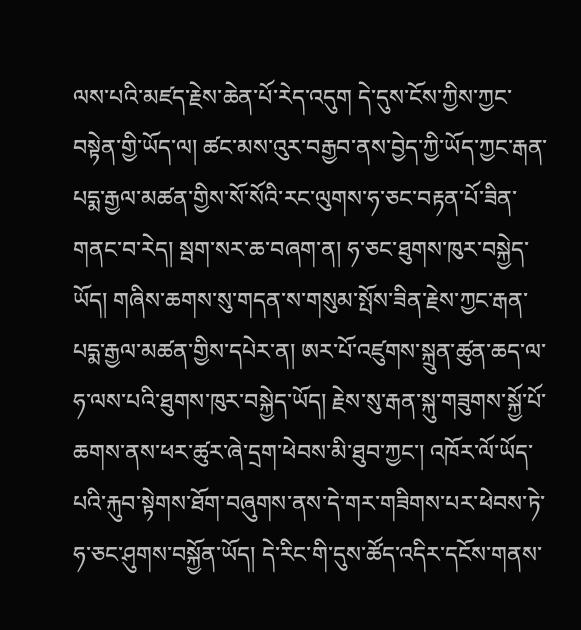ལས་པའི་མཛད་རྗེས་ཆེན་པོ་རེད་འདུག དེ་དུས་ངོས་ཀྱིས་ཀྱང་བསྟེན་གྱི་ཡོད་ལ། ཚང་མས་འུར་བརྒྱབ་ནས་བྱེད་ཀྱི་ཡོད་ཀྱང་རྒན་པདྨ་རྒྱལ་མཚན་གྱིས་སོ་སོའི་རང་ལུགས་ཧ་ཅང་བརྟན་པོ་ཟིན་གནང་བ་རེད། སྦག་སར་ཆ་བཞག་ན། ཧ་ཅང་ཐུགས་ཁུར་བསྐྱེད་ཡོད། གཞིས་ཆགས་སུ་གདན་ས་གསུམ་སྤོས་ཟིན་རྗེས་ཀྱང་རྒན་པདྨ་རྒྱལ་མཚན་གྱིས་དཔེར་ན། ཨར་པོ་འཛུགས་སྐྲུན་ཚུན་ཆད་ལ་ཧ་ལས་པའི་ཐུགས་ཁུར་བསྐྱེད་ཡོད། རྗེས་སུ་རྒན་སྐུ་གཟུགས་སྐྱོ་པོ་ཆགས་ནས་ཕར་ཚུར་ཞེ་དྲག་ཕེབས་མི་ཐུབ་ཀྱང་། འཁོར་ལོ་ཡོད་པའི་རྐུབ་སྟེགས་ཐོག་བཞུགས་ནས་དེ་གར་གཟིགས་པར་ཕེབས་ཏེ་ཧ་ཅང་ཤུགས་བསྐྱོན་ཡོད། དེ་རིང་གི་དུས་ཚོད་འདིར་དངོས་གནས་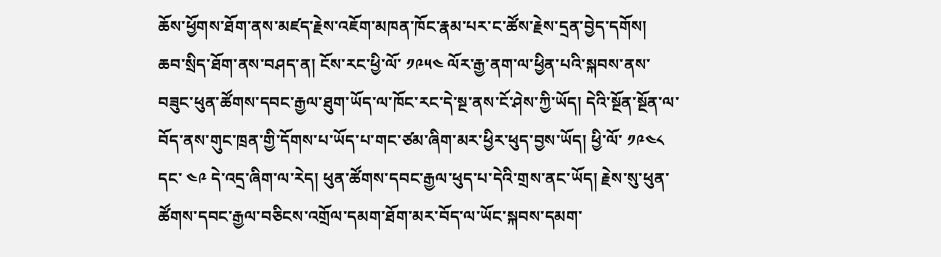ཆོས་ཕྱོགས་ཐོག་ནས་མཛད་རྗེས་འཇོག་མཁན་ཁོང་རྣམ་པར་ང་ཚོས་རྗེས་དྲན་བྱེད་དགོས།
ཆབ་སྲིད་ཐོག་ནས་བཤད་ན། ངོས་རང་ཕྱི་ལོ་ ༡༩༥༤ ལོར་རྒྱ་ནག་ལ་ཕྱིན་པའི་སྐབས་ནས་བཟུང་ཕུན་ཚོགས་དབང་རྒྱལ་ཐུག་ཡོད་ལ་ཁོང་རང་དེ་སྔ་ནས་ངོ་ཤེས་ཀྱི་ཡོད། དེའི་སྔོན་སྔོན་ལ་བོད་ནས་གུང་ཁྲན་གྱི་དོགས་པ་ཡོད་པ་གང་ཙམ་ཞིག་མར་ཕྱིར་ཕུད་བྱས་ཡོད། ཕྱི་ལོ་ ༡༩༤༨ དང་ ༤༩ དེ་འདྲ་ཞིག་ལ་རེད། ཕུན་ཚོགས་དབང་རྒྱལ་ཕུད་པ་དེའི་གྲས་ནང་ཡོད། རྗེས་སུ་ཕུན་ཚོགས་དབང་རྒྱལ་བཅིངས་འགྲོལ་དམག་ཐོག་མར་བོད་ལ་ཡོང་སྐབས་དམག་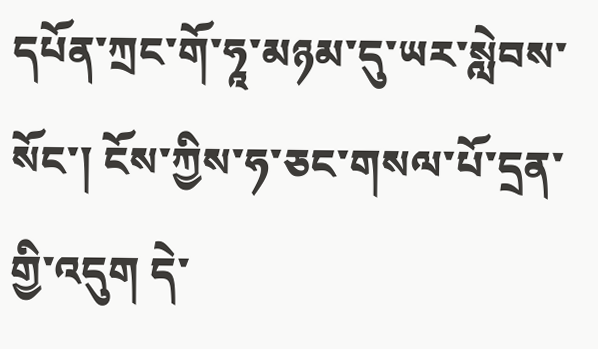དཔོན་ཀྲང་གོ་ཧཱ་མཉམ་དུ་ཡར་སླེབས་སོང་། ངོས་ཀྱིས་ཧ་ཅང་གསལ་པོ་དྲན་གྱི་འདུག དེ་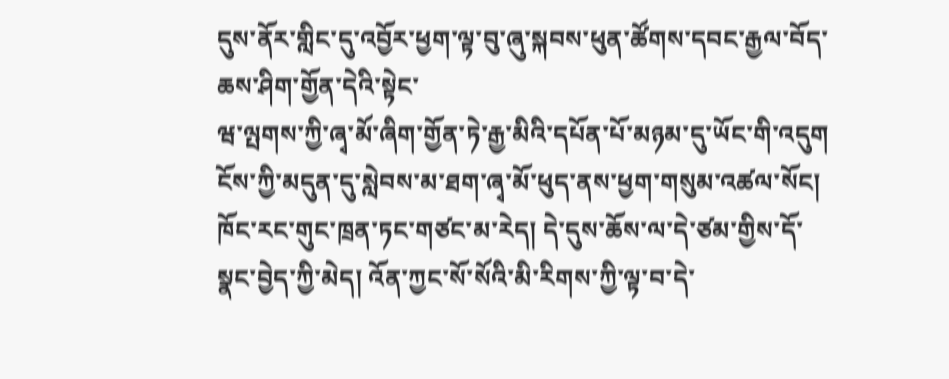དུས་ནོར་གླིང་དུ་འབྱོར་ཕྱག་ལྟ་བུ་ཞུ་སྐབས་ཕུན་ཚོགས་དབང་རྒྱལ་བོད་ཆས་ཤིག་གྱོན་དེའི་སྟེང་
ཝ་ལྤགས་ཀྱི་ཞྭ་མོ་ཞིག་གྱོན་ཏེ་རྒྱ་མིའི་དཔོན་པོ་མཉམ་དུ་ཡོང་གི་འདུག ངོས་ཀྱི་མདུན་དུ་སླེབས་མ་ཐག་ཞྭ་མོ་ཕུད་ནས་ཕྱག་གསུམ་འཚལ་སོང། ཁོང་རང་གུང་ཁྲན་ཏང་གཙང་མ་རེད། དེ་དུས་ཆོས་ལ་དེ་ཙམ་གྱིས་དོ་སྣང་བྱེད་ཀྱི་མེད། འོན་ཀྱང་སོ་སོའི་མི་རིགས་ཀྱི་ལྟ་བ་དེ་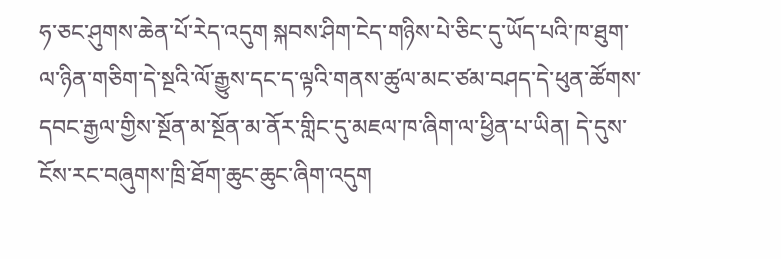ཧ་ཅང་ཤུགས་ཆེན་པོ་རེད་འདུག སྐབས་ཤིག་ངེད་གཉིས་པེ་ཅིང་དུ་ཡོད་པའི་ཁ་ཐུག་ལ་ཉིན་གཅིག་དེ་སྔའི་ལོ་རྒྱུས་དང་ད་ལྟའི་གནས་ཚུལ་མང་ཙམ་བཤད་དེ་ཕུན་ཚོགས་དབང་རྒྱལ་གྱིས་སྔོན་མ་སྔོན་མ་ནོར་གླིང་དུ་མཇལ་ཁ་ཞིག་ལ་ཕྱིན་པ་ཡིན། དེ་དུས་ངོས་རང་བཞུགས་ཁྲི་ཐོག་ཆུང་ཆུང་ཞིག་འདུག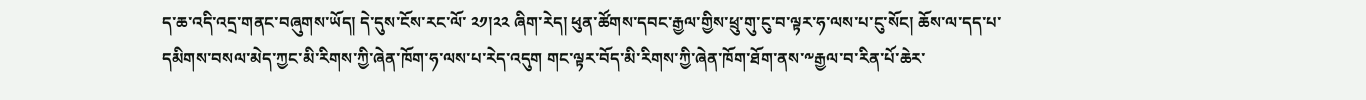ད་ཆ་འདི་འདྲ་གནང་བཞུགས་ཡོད། དེ་དུས་ངོས་རང་ལོ་ ༢༡།༢༢ ཞིག་རེད། ཕུན་ཚོགས་དབང་རྒྱལ་གྱིས་ཕྲུ་གུ་ངུ་བ་ལྟར་ཧ་ལས་པ་ངུ་སོང། ཆོས་ལ་དད་པ་དམིགས་བསལ་མེད་ཀྱང་མི་རིགས་ཀྱི་ཞེན་ཁོག་ཧ་ལས་པ་རེད་འདུག གང་ལྟར་བོད་མི་རིགས་ཀྱི་ཞེན་ཁོག་ཐོག་ནས་༸རྒྱལ་བ་རིན་པོ་ཆེར་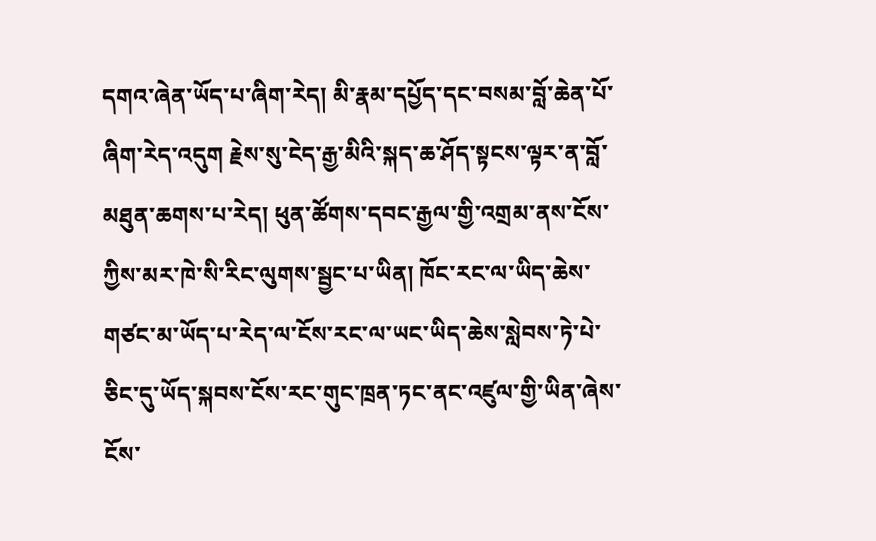དགའ་ཞེན་ཡོད་པ་ཞིག་རེད། མི་རྣམ་དཔྱོད་དང་བསམ་བློ་ཆེན་པོ་ཞིག་རེད་འདུག རྗེས་སུ་ངེད་རྒྱ་མིའི་སྐད་ཆ་ཤོད་སྟངས་ལྟར་ན་བློ་མཐུན་ཆགས་པ་རེད། ཕུན་ཚོགས་དབང་རྒྱལ་གྱི་འགྲམ་ནས་ངོས་ཀྱིས་མར་ཁེ་སི་རིང་ལུགས་སྦྱང་པ་ཡིན། ཁོང་རང་ལ་ཡིད་ཆེས་གཙང་མ་ཡོད་པ་རེད་ལ་ངོས་རང་ལ་ཡང་ཡིད་ཆེས་སླེབས་ཏེ་པེ་ཅིང་དུ་ཡོད་སྐབས་ངོས་རང་གུང་ཁྲན་ཏང་ནང་འཛུལ་གྱི་ཡིན་ཞེས་ངོས་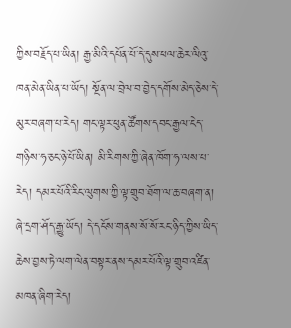ཀྱིས་བརྗོད་པ་ཡིན། རྒྱ་མིའི་དཔོན་པོ་དེ་དུས་ཕལ་ཆེར་ལིའུ་ཁན་མེན་ཡིན་པ་ཡོད། སྔོན་ལ་བྲེལ་བ་བྱེད་དགོས་མེད་ཅེས་དེ་མུར་བཞག་པ་རེད། གང་ལྟར་ཕུན་ཚོགས་དབང་རྒྱལ་ངེད་གཉིས་ཧ་ཅང་ཉེ་པོ་ཡིན། མི་རིགས་ཀྱི་ཞེན་ཁོག་ཧ་ལས་པ་རེད། དམར་པོའི་རིང་ལུགས་ཀྱི་ལྟ་གྲུབ་ཐོག་ལ་ཆ་བཞག་ན། ཞེ་དྲག་ཤོད་རྒྱུ་ཡོད། དེ་དངོས་གནས་སོ་སོ་རང་ཉིད་ཀྱིས་ཡིད་ཆེས་བྱས་ཏེ་ལག་ལེན་བསྟར་ནས་དམར་པོའི་ལྟ་གྲུབ་འཛིན་མཁན་ཞིག་རེད།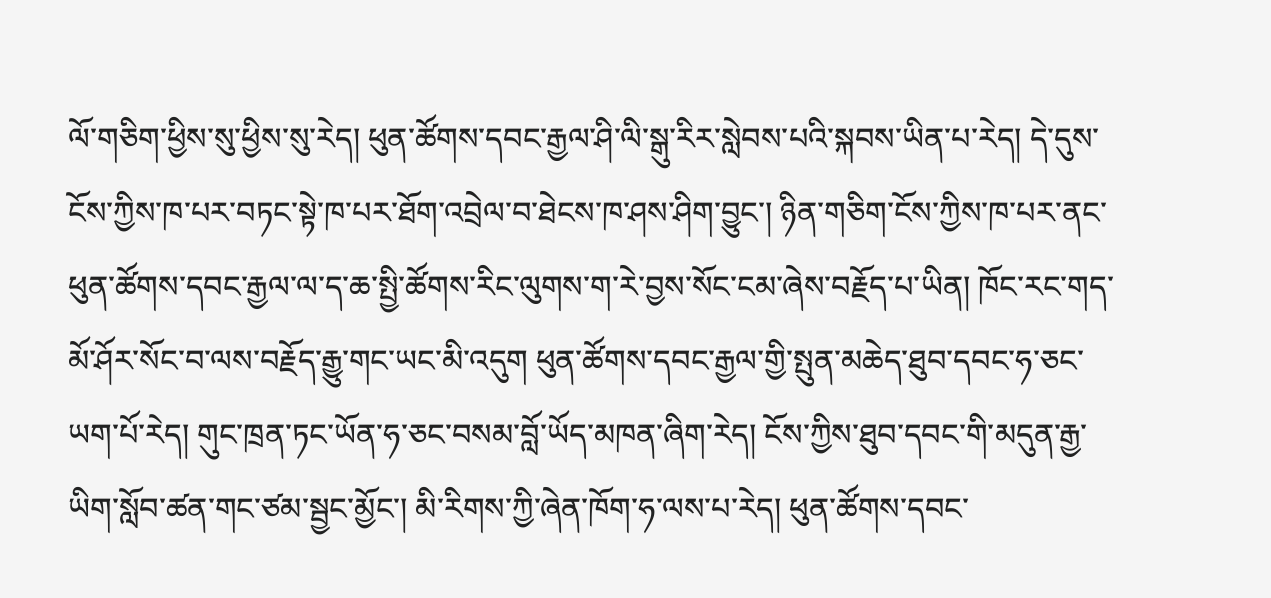ལོ་གཅིག་ཕྱིས་སུ་ཕྱིས་སུ་རེད། ཕུན་ཚོགས་དབང་རྒྱལ་ཤི་ལི་སྒུ་རིར་སླེབས་པའི་སྐབས་ཡིན་པ་རེད། དེ་དུས་ངོས་ཀྱིས་ཁ་པར་བཏང་སྟེ་ཁ་པར་ཐོག་འབྲེལ་བ་ཐེངས་ཁ་ཤས་ཤིག་བྱུང་། ཉིན་གཅིག་ངོས་ཀྱིས་ཁ་པར་ནང་ཕུན་ཚོགས་དབང་རྒྱལ་ལ་ད་ཆ་སྤྱི་ཚོགས་རིང་ལུགས་ག་རེ་བྱས་སོང་ངམ་ཞེས་བརྗོད་པ་ཡིན། ཁོང་རང་གད་མོ་ཤོར་སོང་བ་ལས་བརྗོད་རྒྱུ་གང་ཡང་མི་འདུག ཕུན་ཚོགས་དབང་རྒྱལ་གྱི་སྤུན་མཆེད་ཐུབ་དབང་ཧ་ཅང་ཡག་པོ་རེད། གུང་ཁྲན་ཏང་ཡོན་ཧ་ཅང་བསམ་བློ་ཡོད་མཁན་ཞིག་རེད། ངོས་ཀྱིས་ཐུབ་དབང་གི་མདུན་རྒྱ་ཡིག་སློབ་ཚན་གང་ཙམ་སྦྱང་མྱོང་། མི་རིགས་ཀྱི་ཞེན་ཁོག་ཧ་ལས་པ་རེད། ཕུན་ཚོགས་དབང་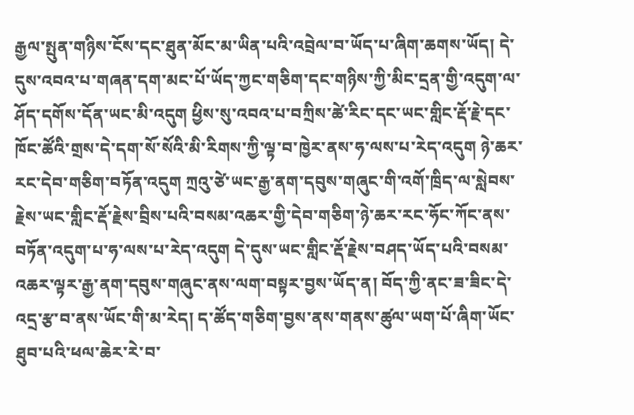རྒྱལ་སྤུན་གཉིས་ངོས་དང་ཐུན་མོང་མ་ཡིན་པའི་འབྲེལ་བ་ཡོད་པ་ཞིག་ཆགས་ཡོད། དེ་དུས་འབའ་པ་གཞན་དག་མང་པོ་ཡོད་ཀྱང་གཅིག་དང་གཉིས་ཀྱི་མིང་དྲན་གྱི་འདུག་ལ་ཤོད་དགོས་དོན་ཡང་མི་འདུག ཕྱིས་སུ་འབའ་པ་བཀྲིས་ཚེ་རིང་དང་ཡང་གླིང་རྡོ་རྗེ་དང་ཁོང་ཚོའི་གྲས་དེ་དག་སོ་སོའི་མི་རིགས་ཀྱི་ལྟ་བ་ཁྱེར་ནས་ཧ་ལས་པ་རེད་འདུག ཉེ་ཆར་རང་དེབ་གཅིག་བཏོན་འདུག ཀྲའུ་ཙེ་ཡང་རྒྱ་ནག་དབུས་གཞུང་གི་འགོ་ཁྲིད་ལ་སླེབས་རྗེས་ཡང་གླིང་རྡོ་རྗེས་བྲིས་པའི་བསམ་འཆར་གྱི་དེབ་གཅིག་ཉེ་ཆར་རང་ཧོང་ཀོང་ནས་བཏོན་འདུག་པ་ཧ་ལས་པ་རེད་འདུག དེ་དུས་ཡང་གླིང་རྡོ་རྗེས་བཤད་ཡོད་པའི་བསམ་འཆར་ལྟར་རྒྱ་ནག་དབུས་གཞུང་ནས་ལག་བསྟར་བྱས་ཡོད་ན། བོད་ཀྱི་ནང་ཟ་ཟིང་དེ་འདྲ་རྩ་བ་ནས་ཡོང་གི་མ་རེད། ད་ཚོད་གཅིག་བྱས་ནས་གནས་ཚུལ་ཡག་པོ་ཞིག་ཡོང་ཐུབ་པའི་ཕལ་ཆེར་རེ་བ་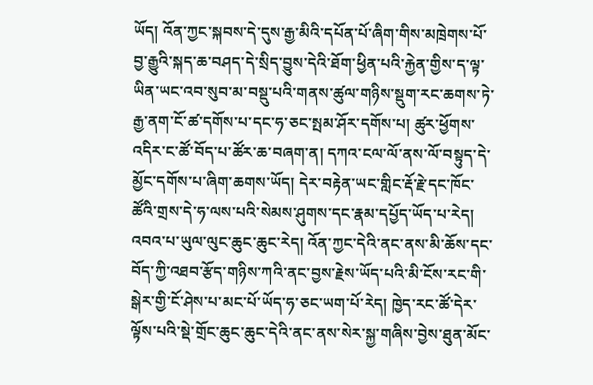ཡོད། འོན་ཀྱང་སྐབས་དེ་དུས་རྒྱ་མིའི་དཔོན་པོ་ཞིག་གིས་མཁྲེགས་པོ་བྱ་རྒྱུའི་སྐད་ཆ་བཤད་དེ་སྲིད་བྱུས་དེའི་ཐོག་ཕྱིན་པའི་རྐྱེན་གྱིས་ད་ལྟ་ཡིན་ཡང་འབ་སུབ་མ་བསྡུ་པའི་གནས་ཚུལ་གཉིས་སྡུག་རང་ཆགས་ཏེ་རྒྱ་ནག་ངོ་ཚ་དགོས་པ་དང་ཧ་ཅང་སྤམ་ཤོར་དགོས་པ། ཚུར་ཕྱོགས་འདིར་ང་ཚོ་བོད་པ་ཚོར་ཆ་བཞག་ན། དཀའ་ངལ་ལོ་ནས་ལོ་བསྟུད་དེ་མྱོང་དགོས་པ་ཞིག་ཆགས་ཡོད། དེར་བརྟེན་ཡང་གླིང་རྡོ་རྗེ་དང་ཁོང་ཚོའི་གྲས་དེ་ཧ་ལས་པའི་སེམས་ཤུགས་དང་རྣམ་དཔྱོད་ཡོད་པ་རེད། འབའ་པ་ཡུལ་ལུང་ཆུང་ཆུང་རེད། འོན་ཀྱང་དེའི་ནང་ནས་མི་ཆོས་དང་བོད་ཀྱི་འཐབ་རྩོད་གཉིས་ཀའི་ནང་བྱས་རྗེས་ཡོད་པའི་མི་ངོས་རང་གི་སྒེར་གྱི་ངོ་ཤེས་པ་མང་པོ་ཡོད་ཧ་ཅང་ཡག་པོ་རེད། ཁྱེད་རང་ཚོ་དེར་ལྟོས་པའི་སྡེ་གྲོང་ཆུང་ཆུང་དེའི་ནང་ནས་སེར་སྐྱ་གཞིས་བྱེས་ཐུན་མོང་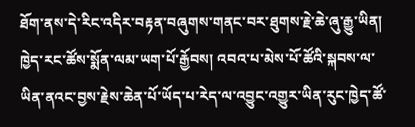ཐོག་ནས་དེ་རིང་འདིར་བརྟན་བཞུགས་གནང་བར་ཐུགས་རྗེ་ཆེ་ཞུ་རྒྱུ་ཡིན། ཁྱེད་རང་ཚོས་སྨོན་ལམ་ཡག་པོ་རྒྱོབས། འབའ་པ་མེས་པོ་ཚོའི་སྐབས་ལ་ཡིན་ནའང་བྱས་རྗེས་ཆེན་པོ་ཡོད་པ་རེད་ལ་འབྱུང་འགྱུར་ཡིན་རུང་ཁྱེད་ཚོ་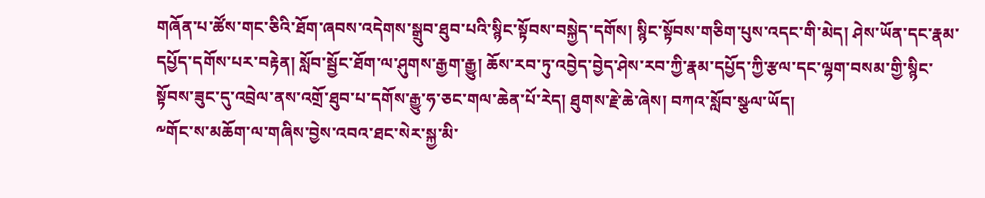གཞོན་པ་ཚོས་གང་ཅིའི་ཐོག་ཞབས་འདེགས་སྒྲུབ་ཐུབ་པའི་སྙིང་སྟོབས་བསྐྱེད་དགོས། སྙིང་སྟོབས་གཅིག་པུས་འདང་གི་མེད། ཤེས་ཡོན་དང་རྣམ་དཔྱོད་དགོས་པར་བརྟེན། སློབ་སྦྱོང་ཐོག་ལ་ཤུགས་རྒྱག་རྒྱུ། ཆོས་རབ་ཏུ་འབྱེད་བྱེད་ཤེས་རབ་ཀྱི་རྣམ་དཔྱོད་ཀྱི་རྩལ་དང་ལྷག་བསམ་གྱི་སྙིང་སྟོབས་ཟུང་དུ་འབྲེལ་ནས་འགྲོ་ཐུབ་པ་དགོས་རྒྱུ་ཧ་ཅང་གལ་ཆེན་པོ་རེད། ཐུགས་རྗེ་ཆེ་ཞེས། བཀའ་སློབ་སྩལ་ཡོད།
༸གོང་ས་མཆོག་ལ་གཞིས་བྱེས་འབའ་ཐང་སེར་སྐྱ་མི་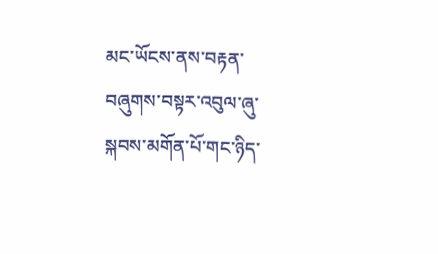མང་ཡོངས་ནས་བརྟན་བཞུགས་བསྟར་འབུལ་ཞུ་སྐབས་མགོན་པོ་གང་ཉིད་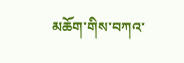མཆོག་གིས་བཀའ་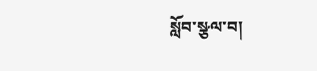སློབ་སྩལ་བ།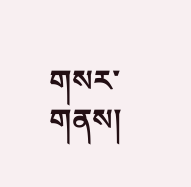གསར་གནས།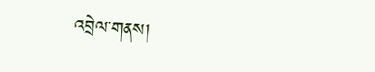འབྲེལ་གནས།